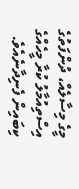މީގެ މިސާލެއް، ދުންފަތުގެ އިސްތިއުމާލު ކުރާ މީހެއްގެ ކިބައިން ފެނިދާނެއެވެ.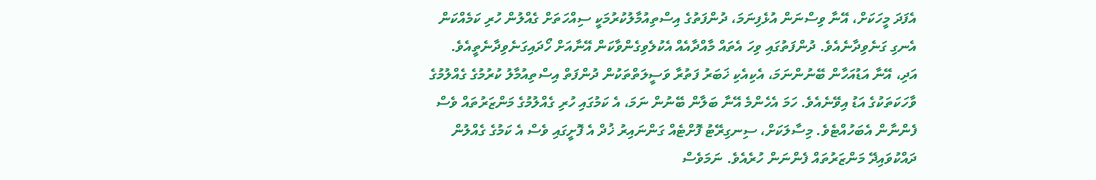އެފަދަ މީހަކަށް، އޭނާ ވިސްނަން އުޅެފިނަމަ، ދުންފަތުގެ އިސްތިއުމާލުކުރުމަކީ ސިއްހަތަށް ގެއްލުން ހުރި ކަމެއްކަން އެނގި ގަނެވިދާނެއެވެ. ދުންފަތުގައި ވިހަ އެތައް މާއްދާއެއް އެކުލެވިގެންވާކަން އޭނާއަށް ހޯދައިގަނެވިދާނެތީއެވެ. އަދި، އޭނާ އަޑުއަހާން ބޭނުންނަމަ، އެކިއެކި ޚަބަރު ފަތުރާ ވަސީލަތްތަކުން ދުންފަތް އިސްތިއުމާލު ކުރުމުގެ ގެއްލުމުގެ ވާހަކަތަކުގެ އަޑު އިވޭނެއެވެ. ހަމަ އެހެންމެ އޭނާ ބަލާން ބޭނުން ނަމަ، އެ ކަމުގައި ހުރި ގެއްލުމުގެ މަންޒަރުތައް ވެސް ފެންނާން އެބަހުއްޓެވެ. މިސާލަކަށް، ސިނގިރޭޓު ފޮށްޓެއް ގަންނައިރު ޚުދް އެ ފޮށީގައި ވެސް އެ ކަމުގެ ގެއްލުން ދައްކުވައިދޭ މަންޒަރުތައް ފެންނަން ހުރެއެވެ. ނަމަވެސް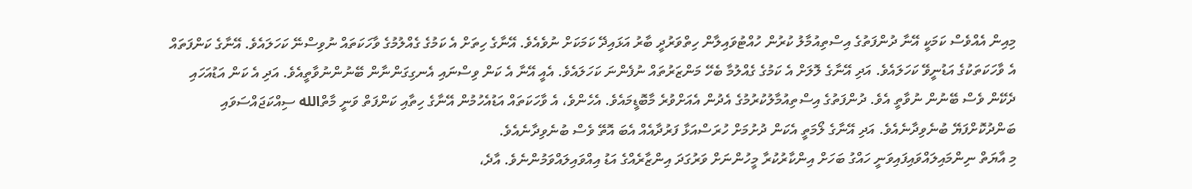މިއިން އެއްވެސް ކަމަކީ އޭނާ ދުންފަތުގެ އިސްތިއުމާލު ކުރުން ހުއްޓުވައިލާން ހިތްވަރުދީ ބާރު އަޅައިދޭ ކަމަކަށް ނުވެއެވެ. އޭނާގެ ހިތަށް އެ ކަމުގެ ގެއްލުމުގެ ވާހަކަތައް ނުވިސްނޭ ކަހަލައެވެ. އޭނާގެ ކަންފަތައް އެ ވާހަކަތަކުގެ އަޑުނީވޭ ކަހަލައެވެ. އަދި އޭނާގެ ލޮލަށް އެ ކަމުގެ ގެއްލުމާ ބެހޭ މަންޒަރުތައް ނުފެންނަ ކަހަލައެވެ. އެއީ އޭނާ އެ ކަން ވިސްނައި އެނގިގަންނާން ބޭނުންނުވާތީއެވެ. އަދި އެ ކަން އަޑުއަހައި ދެކޭން ވެސް ބޭނުން ނުވާތީ އެވެ. ދުންފަތުގެ އިސްތިއުމާލުކުރުމުގެ އެދުން އެއަށްވުރެ މާބޮޑީމައެވެ. އެހެންވެ، އެ ވާހަކަތައް އަޑުއެހުމުން އޭނާގެ ހިތާއި ކަންފަތް ވަނީ މާތްالله ސިއްކަޖައްސަވައި ބަންދުކޮށްފަޔޭ ބުނެވިދާނެއެވެ. އަދި އޭނާގެ ލޯމަތީ އެކަން ދުށުމަށް ހުރަސްއަޅާ ފަރުދާއެއް އެބަ އޮތޭ ވެސް ބުނެވިދާނެއެވެ.
މި އާޔަތް ނިންމައިލައްވައިފައިވަނީ ހައްގު ބަހަށް އިންކާރުކުރާ މީހުންނަށް ވަރުގަދަ އިންޒާރެއްގެ އަޑު އިއްވައިލައްވަމުންނެވެ. އާދެ،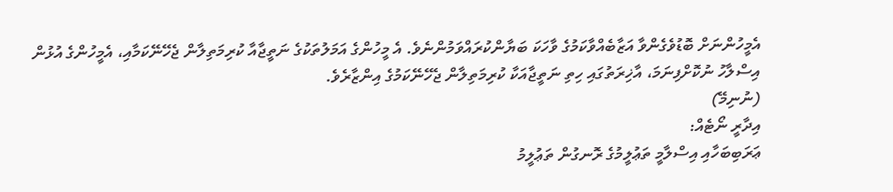އެމީހުންނަށް ބޮޑުވެގެންވާ އަޒާބެއްވާކަމުގެ ވާހަކަ ބަޔާންކުރައްވަމުންނެވެ. އެ މީހުންގެ އަމަލުތަކުގެ ނަތީޖާއާ ކުރިމަތިލާން ޖެހޭނޭކަމާއި، އެމީހުންގެ އުޅުން އިސްލާހު ނުކޮށްފިނަމަ، އާޚިރަތުގައި ހިތި ނަތީޖާއަކާ ކުރިމަތިލާން ޖެހޭނޭކަމުގެ އިންޒާރެވެ.
(ނުނިމޭ)
އިދާރީ ނޯޓެއް:
ޢަރަބިބަހާއި އިސްލާމީ ތަޢުލީމުގެ ރޮނގުން ތަޢުލީމު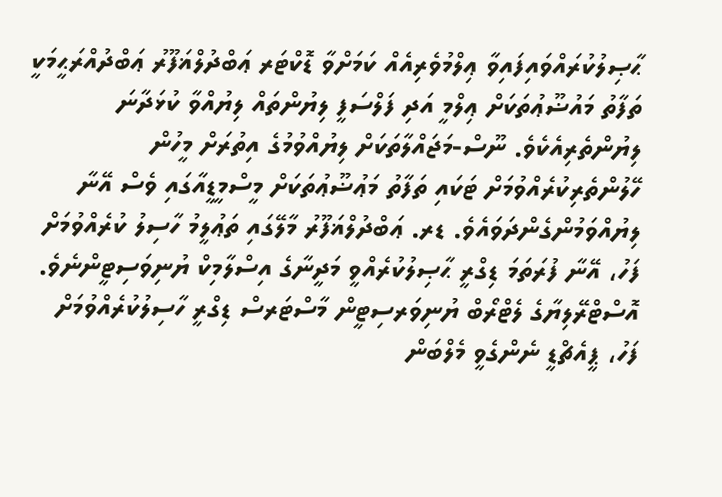ޙާޞިލުކުރައްވައިފައިވާ ޢިލްމުވެރިއެއް ކަމަށްވާ ޑޮކްޓަރ ޢަބްދުލްޣަފޫރު ޢަބްދުއްރަޙީމަކީ ތަފާތު މައުޟޫޢުތަކަށް ޢިލްމީ އަދި ފަލްސަފީ ލިޔުންތައް ލިޔުއްވާ ކުޅަދާނަ ލިޔުންތެރިއެކެވެ. ނޫސް-މަޖައްލާތަކަށް ލިޔުއްވުމުގެ އިތުރަށް މީހުން ހޭލުންތެރިކުރެއްވުމަށް ޓަކައި ތަފާތު މަޢުޟޫޢުތަކަށް މީސްމީޑީއާގައި ވެސް އޭނާ ލިޔުއްވަމުންގެންދަވައެވެ. ޑރ. ޢަބްދުލްޣަފޫރު މާލޭގައި ތަޢުލީމު ހާސިލު ކުރެއްވުމަށް ފަހު، އޭނާ ފުރަތަމަ ޑިގްރީ ޙާޞިލުކުރެއްވީ މަދީނާގެ އިސްލާމިކް ޔުނިވަސިޓީންނެވެ. އޮސްޓްރޭލިޔާގެ ލެޓްރޯބް ޔުނިވަރސިޓީން މާސްޓަރސް ޑިގްރީ ހާސިލުކުރެއްވުމަށް ފަހު، ޕީއެޗްޑީ ނެންގެވީ މެލްބަން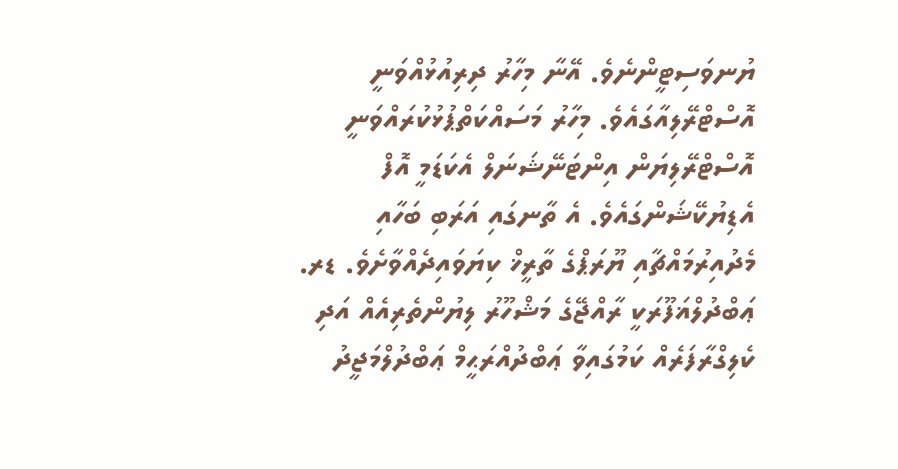ޔުނވަސިޓީންނެވެ. އޭނާ މިހާރު ދިރިއުޅުއްވަނީ އޮސްޓްރޭލިއާގައެވެ. މިހާރު މަސައްކަތްޕުޅުކުރައްވަނީ އޮސްޓްރޭލިޔަން އިންޓަނޭޝަނަލް އެކަޑަމީ އޮފް އެޑިޔުކޭޝަންގައެވެ. އެ ތާނގައި އަރަބި ބަހާއި މެދުއިރުމައްޗާއި ޔޫރަޕްގެ ތާރީޚް ކިޔަވައިދެއްވާށެވެ. ޑރ. ޢަބްދުލްޣަފޫރަކީ ރާއްޖޭގެ މަޝްހޫރު ލިޔުންތެރިއެއް އަދި ކެލިގްރާފަރެއް ކަމުގައިވާ ޢަބްދުއްރަޙީމް ޢަބްދުލްމަޖީދު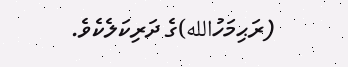(ރަޙިމަހުالله)ގެ ދަރިކަލެކެވެ.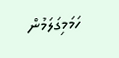ހަމަމިގަލަމުން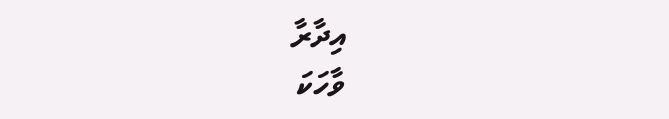އިދާރާ
ވާހަކަ